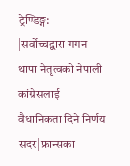ट्रेण्डिङ्ग:
|सर्वोच्चद्वारा गगन थापा नेतृत्वको नेपाली कांग्रेसलाई वैधानिकता दिने निर्णय सदर|फ्रान्सका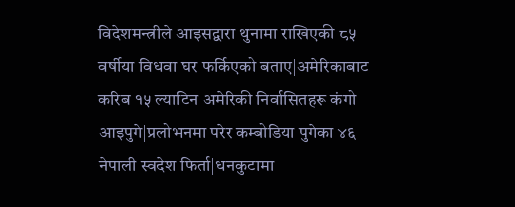विदेशमन्त्रीले आइसद्वारा थुनामा राखिएकी ८५ वर्षीया विधवा घर फर्किएको बताए|अमेरिकाबाट करिब १५ ल्याटिन अमेरिकी निर्वासितहरू कंगो आइपुगे|प्रलोभनमा परेर कम्बोडिया पुगेका ४६ नेपाली स्वदेश फिर्ता|धनकुटामा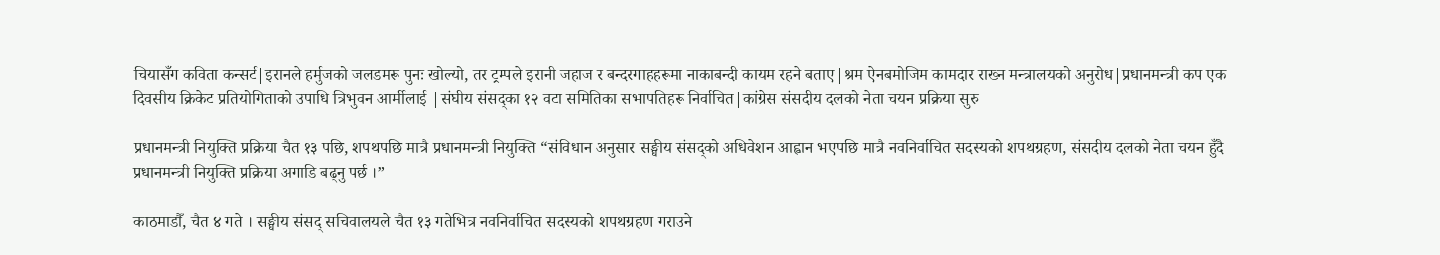चियासँग कविता कन्सर्ट|इरानले हर्मुजको जलडमरू पुनः खोल्यो, तर ट्रम्पले इरानी जहाज र बन्दरगाहहरूमा नाकाबन्दी कायम रहने बताए|श्रम ऐनबमोजिम कामदार राख्न मन्त्रालयको अनुरोध|प्रधानमन्त्री कप एक दिवसीय क्रिकेट प्रतियोगिताको उपाधि त्रिभुवन आर्मीलाई |संघीय संसद्का १२ वटा समितिका सभापतिहरू निर्वाचित|कांग्रेस संसदीय दलको नेता चयन प्रक्रिया सुरु

प्रधानमन्त्री नियुक्ति प्रक्रिया चैत १३ पछि, शपथपछि मात्रै प्रधानमन्त्री नियुक्ति “संविधान अनुसार सङ्घीय संसद्को अधिवेशन आह्वान भएपछि मात्रै नवनिर्वाचित सदस्यको शपथग्रहण, संसदीय दलको नेता चयन हुँदै प्रधानमन्त्री नियुक्ति प्रक्रिया अगाडि बढ्नु पर्छ ।”

काठमाडौँ, चैत ४ गते । सङ्घीय संसद् सचिवालयले चैत १३ गतेभित्र नवनिर्वाचित सदस्यको शपथग्रहण गराउने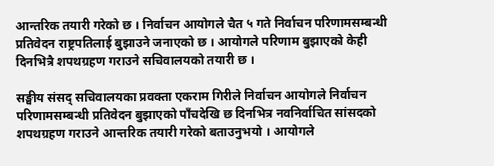आन्तरिक तयारी गरेको छ । निर्वाचन आयोगले चैत ५ गते निर्वाचन परिणामसम्बन्धी प्रतिवेदन राष्ट्रपतिलाई बुझाउने जनाएको छ । आयोगले परिणाम बुझाएको केही दिनभित्रै शपथग्रहण गराउने सचिवालयको तयारी छ ।

सङ्घीय संसद् सचिवालयका प्रवक्ता एकराम गिरीले निर्वाचन आयोगले निर्वाचन परिणामसम्बन्धी प्रतिवेदन बुझाएको पाँचदेखि छ दिनभित्र नवनिर्वाचित सांसदको शपथग्रहण गराउने आन्तरिक तयारी गरेको बताउनुभयो । आयोगले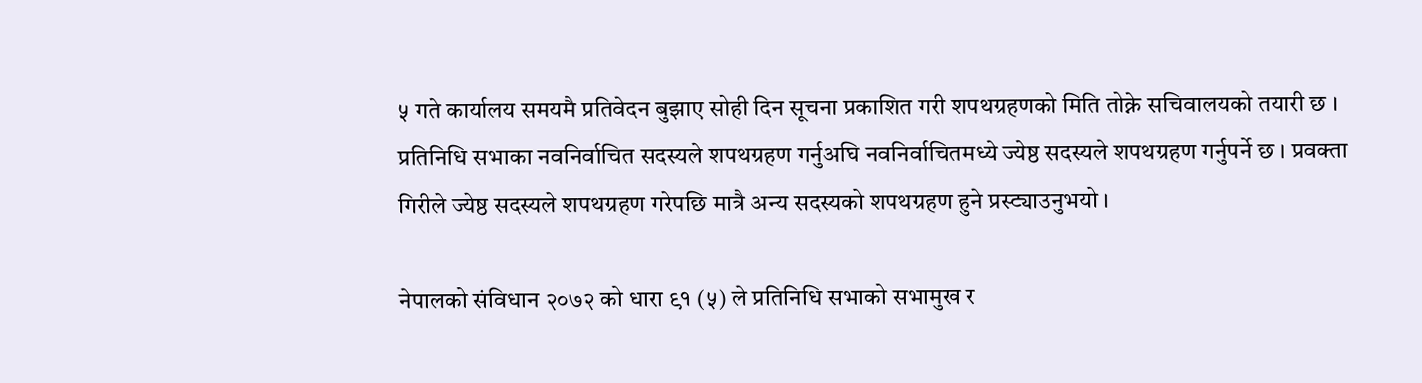५ गते कार्यालय समयमै प्रतिवेदन बुझाए सोही दिन सूचना प्रकाशित गरी शपथग्रहणको मिति तोक्ने सचिवालयको तयारी छ । प्रतिनिधि सभाका नवनिर्वाचित सदस्यले शपथग्रहण गर्नुअघि नवनिर्वाचितमध्ये ज्येष्ठ सदस्यले शपथग्रहण गर्नुपर्ने छ । प्रवक्ता गिरीले ज्येष्ठ सदस्यले शपथग्रहण गरेपछि मात्रै अन्य सदस्यको शपथग्रहण हुने प्रस्ट्याउनुभयो ।

नेपालको संविधान २०७२ को धारा ९१ (५) ले प्रतिनिधि सभाको सभामुख र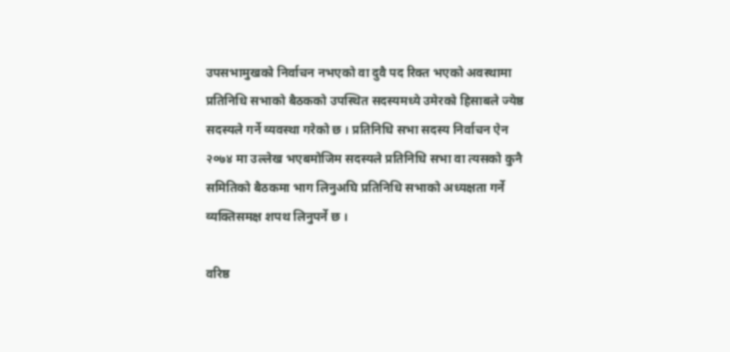उपसभामुखको निर्वाचन नभएको वा दुवै पद रिक्त भएको अवस्थामा प्रतिनिधि सभाको बैठकको उपस्थित सदस्यमध्ये उमेरको हिसाबले ज्येष्ठ सदस्यले गर्ने व्यवस्था गरेको छ । प्रतिनिधि सभा सदस्य निर्वाचन ऐन २०७४ मा उल्लेख भएबमोजिम सदस्यले प्रतिनिधि सभा वा त्यसको कुनै समितिको बैठकमा भाग लिनुअघि प्रतिनिधि सभाको अध्यक्षता गर्ने व्यक्तिसमक्ष शपथ लिनुपर्ने छ ।

वरिष्ठ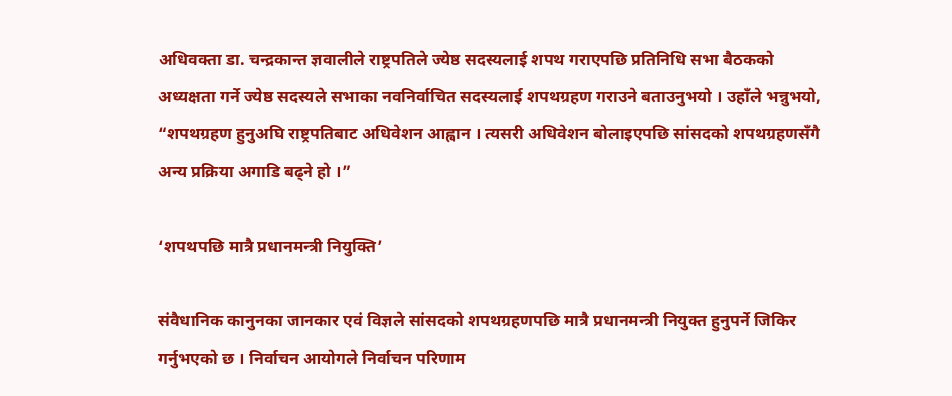अधिवक्ता डा. चन्द्रकान्त ज्ञवालीले राष्ट्रपतिले ज्येष्ठ सदस्यलाई शपथ गराएपछि प्रतिनिधि सभा बैठकको अध्यक्षता गर्ने ज्येष्ठ सदस्यले सभाका नवनिर्वाचित सदस्यलाई शपथग्रहण गराउने बताउनुभयो । उहाँले भन्नुभयो, “शपथग्रहण हुनुअघि राष्ट्रपतिबाट अधिवेशन आह्वान । त्यसरी अधिवेशन बोलाइएपछि सांसदको शपथग्रहणसँगै अन्य प्रक्रिया अगाडि बढ्ने हो ।”

‘शपथपछि मात्रै प्रधानमन्त्री नियुक्ति’

संवैधानिक कानुनका जानकार एवं विज्ञले सांसदको शपथग्रहणपछि मात्रै प्रधानमन्त्री नियुक्त हुनुपर्ने जिकिर गर्नुभएको छ । निर्वाचन आयोगले निर्वाचन परिणाम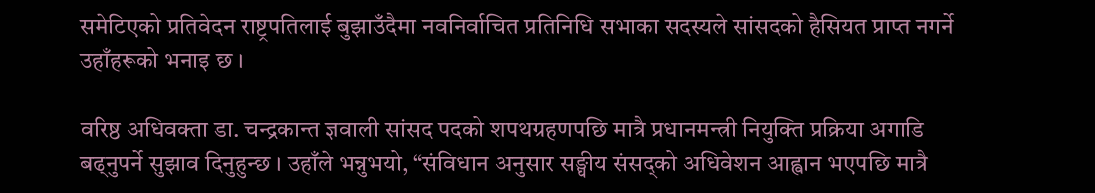समेटिएको प्रतिवेदन राष्ट्रपतिलाई बुझाउँदैमा नवनिर्वाचित प्रतिनिधि सभाका सदस्यले सांसदको हैसियत प्राप्त नगर्ने उहाँहरूको भनाइ छ ।

वरिष्ठ अधिवक्ता डा. चन्द्रकान्त ज्ञवाली सांसद पदको शपथग्रहणपछि मात्रै प्रधानमन्त्री नियुक्ति प्रक्रिया अगाडि बढ्नुपर्ने सुझाव दिनुहुन्छ । उहाँले भन्नुभयो, “संविधान अनुसार सङ्घीय संसद्को अधिवेशन आह्वान भएपछि मात्रै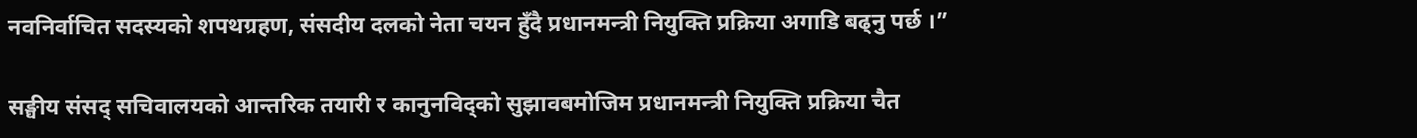नवनिर्वाचित सदस्यको शपथग्रहण, संसदीय दलको नेता चयन हुँदै प्रधानमन्त्री नियुक्ति प्रक्रिया अगाडि बढ्नु पर्छ ।”

सङ्घीय संसद् सचिवालयको आन्तरिक तयारी र कानुनविद्को सुझावबमोजिम प्रधानमन्त्री नियुक्ति प्रक्रिया चैत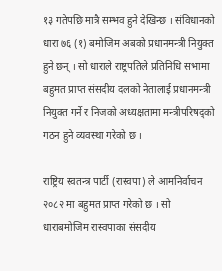१३ गतेपछि मात्रै सम्भव हुने देखिन्छ । संविधानको धारा ७६ (१) बमोजिम अबको प्रधानमन्त्री नियुक्त हुने छन् । सो धाराले राष्ट्रपतिले प्रतिनिधि सभामा बहुमत प्राप्त संसदीय दलको नेतालाई प्रधानमन्त्री नियुक्त गर्ने र निजको अध्यक्षतामा मन्त्रीपरिषद्को गठन हुने व्यवस्था गरेको छ ।

राष्ट्रिय स्वतन्त्र पार्टी (रास्वपा) ले आमनिर्वाचन २०८२ मा बहुमत प्राप्त गरेको छ । सो धाराबमोजिम रास्वपाका संसदीय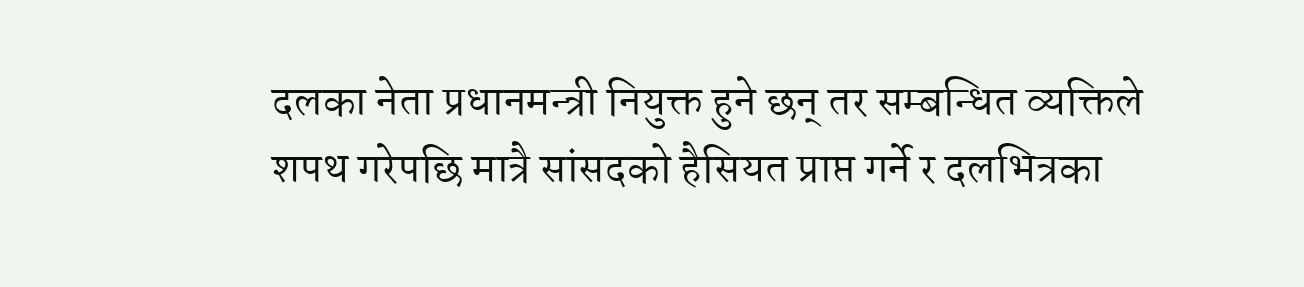दलका नेता प्रधानमन्त्री नियुक्त हुने छन् तर सम्बन्धित व्यक्तिले शपथ गरेपछि मात्रै सांसदको हैसियत प्राप्त गर्ने र दलभित्रका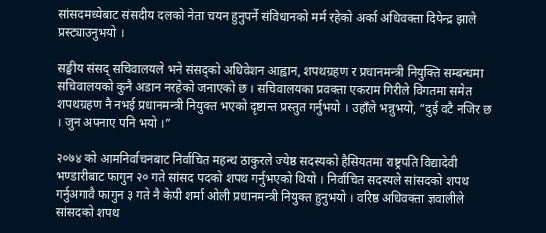सांसदमध्येबाट संसदीय दलको नेता चयन हुनुपर्ने संविधानको मर्म रहेको अर्का अधिवक्ता दिपेन्द्र झाले प्रस्ट्याउनुभयो ।

सङ्घीय संसद् सचिवालयले भने संसद्को अधिवेशन आह्वान, शपथग्रहण र प्रधानमन्त्री नियुक्ति सम्बन्धमा सचिवालयको कुनै अडान नरहेको जनाएको छ । सचिवालयका प्रवक्ता एकराम गिरीले विगतमा समेत शपथग्रहण नै नभई प्रधानमन्त्री नियुक्त भएको दृष्टान्त प्रस्तुत गर्नुभयो । उहाँले भन्नुभयो, “दुई वटै नजिर छ । जुन अपनाए पनि भयो ।”

२०७४ को आमनिर्वाचनबाट निर्वाचित महन्थ ठाकुरले ज्येष्ठ सदस्यको हैसियतमा राष्ट्रपति विद्यादेवी भण्डारीबाट फागुन २० गते सांसद पदको शपथ गर्नुभएको थियो । निर्वाचित सदस्यले सांसदको शपथ गर्नुअगावै फागुन ३ गते नै केपी शर्मा ओली प्रधानमन्त्री नियुक्त हुनुभयो । वरिष्ठ अधिवक्ता ज्ञवालीले सांसदको शपथ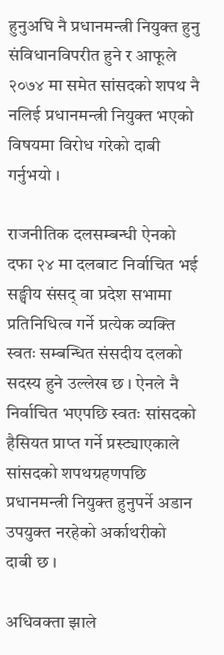हुनुअघि नै प्रधानमन्त्री नियुक्त हुनु संविधानविपरीत हुने र आफूले २०७४ मा समेत सांसदको शपथ नै नलिई प्रधानमन्त्री नियुक्त भएको विषयमा विरोध गरेको दाबी गर्नुभयो ।

राजनीतिक दलसम्बन्धी ऐनको दफा २४ मा दलबाट निर्वाचित भई सङ्घीय संसद् वा प्रदेश सभामा प्रतिनिधित्व गर्ने प्रत्येक व्यक्ति स्वतः सम्बन्धित संसदीय दलको सदस्य हुने उल्लेख छ । ऐनले नै निर्वाचित भएपछि स्वतः सांसदको हैसियत प्राप्त गर्ने प्रस्ट्याएकाले सांसदको शपथग्रहणपछि प्रधानमन्त्री नियुक्त हुनुपर्ने अडान उपयुक्त नरहेको अर्काथरीको दाबी छ ।

अधिवक्ता झाले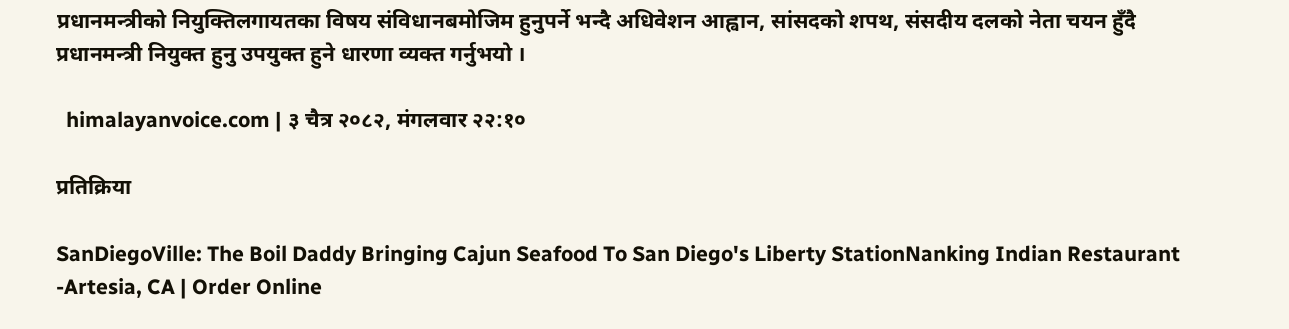प्रधानमन्त्रीको नियुक्तिलगायतका विषय संविधानबमोजिम हुनुपर्ने भन्दै अधिवेशन आह्वान, सांसदको शपथ, संसदीय दलको नेता चयन हुँदै प्रधानमन्त्री नियुक्त हुनु उपयुक्त हुने धारणा व्यक्त गर्नुभयो ।

  himalayanvoice.com | ३ चैत्र २०८२, मंगलवार २२:१०

प्रतिक्रिया

SanDiegoVille: The Boil Daddy Bringing Cajun Seafood To San Diego's Liberty StationNanking Indian Restaurant -Artesia, CA | Order Online